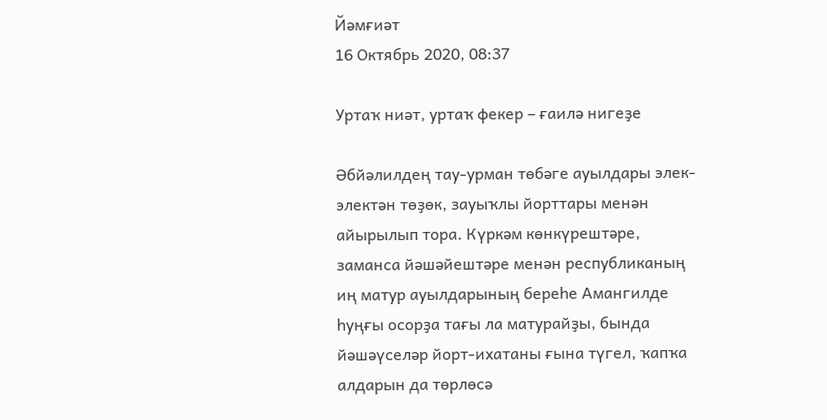Йәмғиәт
16 Октябрь 2020, 08:37

Уртаҡ ниәт, уртаҡ фекер – ғаилә нигеҙе

Әбйәлилдең тау-урман төбәге ауылдары элек-электән төҙөк, зауыҡлы йорттары менән айырылып тора. Күркәм көнкүрештәре, заманса йәшәйештәре менән республиканың иң матур ауылдарының береһе Амангилде һуңғы осорҙа тағы ла матурайҙы, бында йәшәүселәр йорт-ихатаны ғына түгел, ҡапҡа алдарын да төрлөсә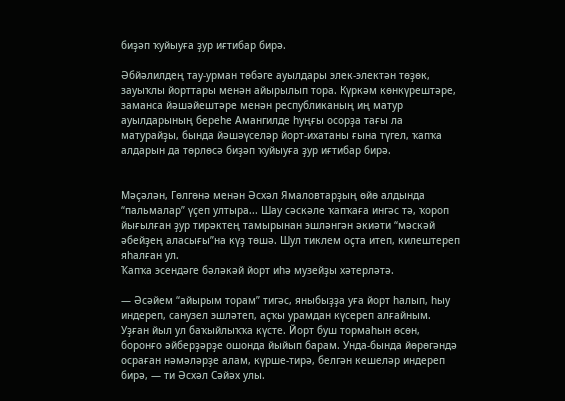биҙәп ҡуйыуға ҙур иғтибар бирә.

Әбйәлилдең тау-урман төбәге ауылдары элек-электән төҙөк, зауыҡлы йорттары менән айырылып тора. Күркәм көнкүрештәре, заманса йәшәйештәре менән республиканың иң матур ауылдарының береһе Амангилде һуңғы осорҙа тағы ла матурайҙы, бында йәшәүселәр йорт-ихатаны ғына түгел, ҡапҡа алдарын да төрлөсә биҙәп ҡуйыуға ҙур иғтибар бирә.


Мәҫәлән, Гөлгөнә менән Әсхәл Ямаловтарҙың өйө алдында “пальмалар” үҫеп ултыра... Шау сәскәле ҡапҡаға ингәс тә, ҡороп йығылған ҙур тирәктең тамырынан эшләнгән әкиәти “мәскәй әбейҙең аласығы”на күҙ төшә. Шул тиклем оҫта итеп, килештереп яһалған ул.
Ҡапҡа эсендәге бәләкәй йорт иһә музейҙы хәтерләтә.

— Әсәйем “айырым торам” тигәс, яныбыҙҙа уға йорт һалып, һыу индереп, санузел эшләтеп, аҫҡы урамдан күсереп алғайным. Уҙған йыл ул баҡыйлыҡҡа күсте. Йорт буш тормаһын өсөн, боронғо әйберҙәрҙе ошонда йыйып барам. Унда-бында йөрөгәндә осраған нәмәләрҙе алам, күрше-тирә, белгән кешеләр индереп бирә, — ти Әсхәл Сәйәх улы.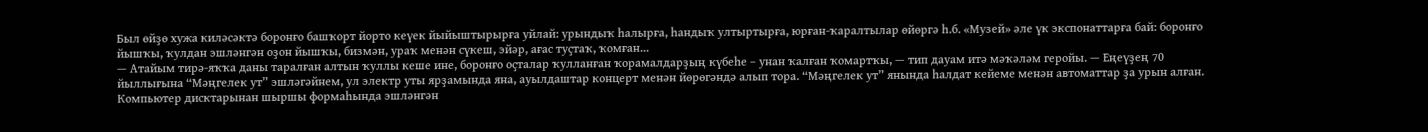Был өйҙө хужа киләсәктә боронғо башҡорт йорто кеүек йыйыштырырға уйлай: урындыҡ һалырға, һандыҡ ултыртырға, юрған-ҡаралтылар өйөргә һ.б. «Музей» әле үк экспонаттарға бай: боронғо йышҡы, ҡулдан эшләнгән оҙон йышҡы, бизмән, ураҡ менән сүкеш, эйәр, ағас туҫтаҡ, ҡомған...
— Атайым тирә-яҡҡа даны таралған алтын ҡуллы кеше ине, боронғо оҫталар ҡулланған ҡорамалдарҙың күбеһе – унан ҡалған ҡомартҡы, — тип дауам итә мәҡәләм геройы. — Еңеүҙең 70 йыллығына “Мәңгелек ут” эшләгәйнем, ул электр уты ярҙамында яна, ауылдаштар концерт менән йөрөгәндә алып тора. “Мәңгелек ут” янында һалдат кейеме менән автоматтар ҙа урын алған.
Компьютер дисктарынан шыршы формаһында эшләнгән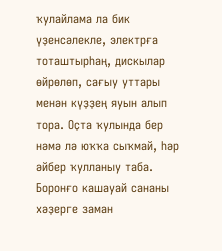ҡулайлама ла бик үҙенсәлекле, электрға тоташтырһаң, дискылар өйрөлөп, сағыу уттары менән күҙҙең яуын алып тора. Оҫта ҡулында бер нәмә лә юҡҡа сыҡмай, һәр әйбер ҡулланыу таба.
Боронғо кашауай сананы хәҙерге заман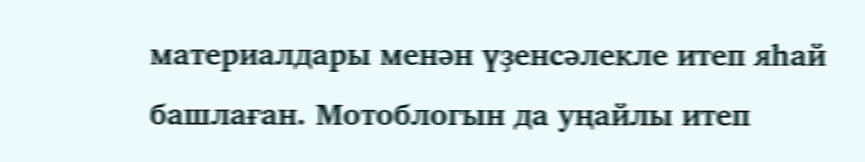материалдары менән үҙенсәлекле итеп яһай башлаған. Мотоблогын да уңайлы итеп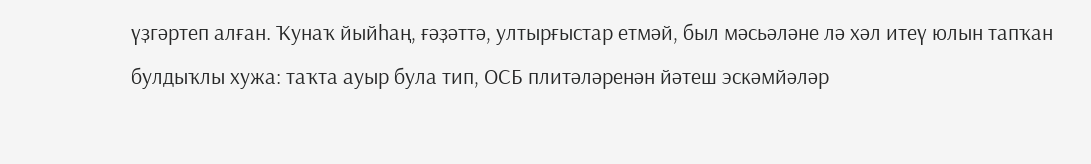үҙгәртеп алған. Ҡунаҡ йыйһаң, ғәҙәттә, ултырғыстар етмәй, был мәсьәләне лә хәл итеү юлын тапҡан булдыҡлы хужа: таҡта ауыр була тип, ОСБ плитәләренән йәтеш эскәмйәләр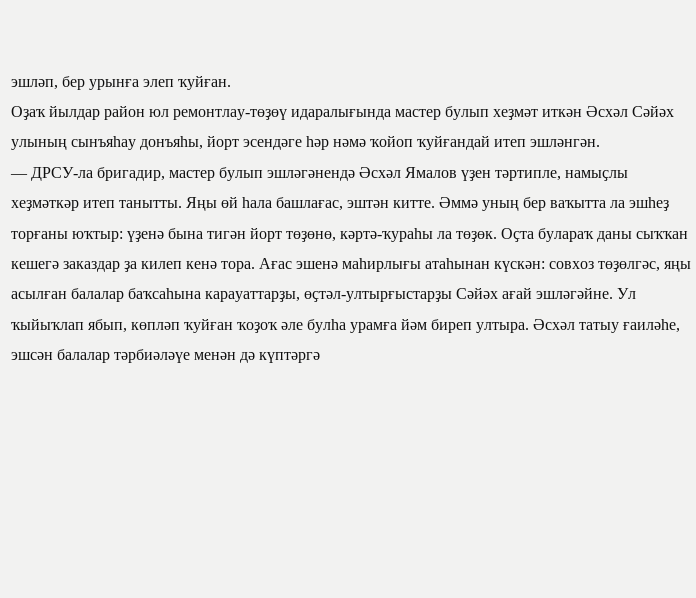эшләп, бер урынға элеп ҡуйған.
Оҙаҡ йылдар район юл ремонтлау-төҙөү идаралығында мастер булып хеҙмәт иткән Әсхәл Сәйәх улының сынъяһау донъяһы, йорт эсендәге һәр нәмә ҡойоп ҡуйғандай итеп эшләнгән.
— ДРСУ-ла бригадир, мастер булып эшләгәнендә Әсхәл Ямалов үҙен тәртипле, намыҫлы хеҙмәткәр итеп танытты. Яңы өй һала башлағас, эштән китте. Әммә уның бер ваҡытта ла эшһеҙ торғаны юҡтыр: үҙенә бына тигән йорт төҙөнө, кәртә-ҡураһы ла төҙөк. Оҫта булараҡ даны сыҡҡан кешегә заказдар ҙа килеп кенә тора. Ағас эшенә маһирлығы атаһынан күскән: совхоз төҙөлгәс, яңы асылған балалар баҡсаһына карауаттарҙы, өҫтәл-ултырғыстарҙы Сәйәх ағай эшләгәйне. Ул ҡыйыҡлап ябып, көпләп ҡуйған ҡоҙоҡ әле булһа урамға йәм биреп ултыра. Әсхәл татыу ғаиләһе, эшсән балалар тәрбиәләүе менән дә күптәргә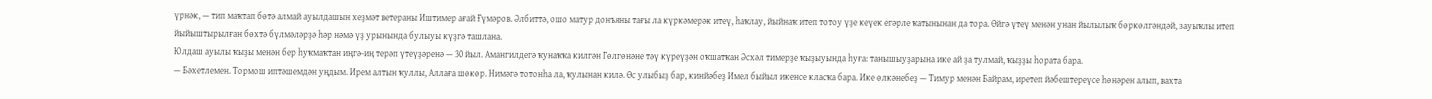үрнәк, — тип маҡтап бөтә алмай ауылдашын хеҙмәт ветераны Иштимер ағай Ғүмәров. Әлбиттә, ошо матур донъяны тағы ла күркәмерәк итеү, һаҡлау, йыйнаҡ итеп тотоу үҙе кеүек егәрле ҡатынынан да тора. Өйгә үтеү менән унан йылылыҡ бөркөлгәндәй, зауыҡлы итеп йыйыштырылған бөхтә бүлмәләрҙә һәр нәмә үҙ урынында булыуы күҙгә ташлана.
Юлдаш ауылы ҡыҙы менән бер һуҡмаҡтан иңгә-иң терәп үтеүҙәренә — 30 йыл. Амангилдегә ҡунаҡҡа килгән Гөлгөнәне тәү күреүҙән оҡшатҡан Әсхәл тимерҙе ҡыҙыуында һуға: танышыуҙарына ике ай ҙа тулмай, ҡыҙҙы һората бара.
— Бәхетлемен. Тормош иптәшемдән уңдым. Ирем алтын ҡуллы, Аллаға шөкөр. Нимәгә тотонһа ла, ҡулынан килә. Өс улыбыҙ бар, кинйәбеҙ Имел быйыл икенсе класҡа бара. Ике өлкәнебеҙ — Тимур менән Байрам, иретеп йәбештереүсе һөнәрен алып, вахта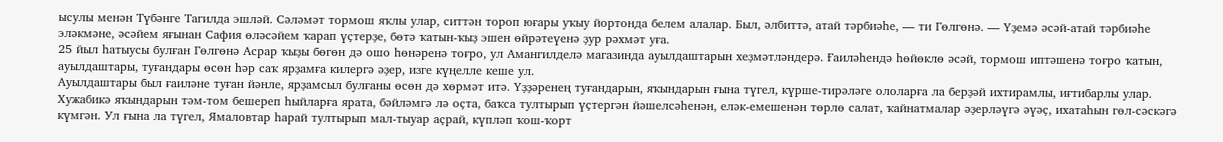ысулы менән Түбәнге Тагилда эшләй. Сәләмәт тормош яҡлы улар, ситтән тороп юғары уҡыу йортонда белем алалар. Был, әлбиттә, атай тәрбиәһе, — ти Гөлгөнә. — Үҙемә әсәй-атай тәрбиәһе эләкмәне, әсәйем яғынан Сафия өләсәйем ҡарап үҫтерҙе, бөтә ҡатын-ҡыҙ эшен өйрәтеүенә ҙур рәхмәт уға.
25 йыл һатыусы булған Гөлгөнә Асрар ҡыҙы бөгөн дә ошо һөнәренә тоғро, ул Амангилделә магазинда ауылдаштарын хеҙмәтләндерә. Ғаиләһендә һөйөклө әсәй, тормош иптәшенә тоғро ҡатын, ауылдаштары, туғандары өсөн һәр саҡ ярҙамға килергә әҙер, изге күңелле кеше ул.
Ауылдаштары был ғаиләне туған йәнле, ярҙамсыл булғаны өсөн дә хөрмәт итә. Үҙҙәренең туғандарын, яҡындарын ғына түгел, күрше-тирәләге ололарға ла берҙәй ихтирамлы, иғтибарлы улар.
Хужабикә яҡындарын тәм-том бешереп һыйларға ярата, бәйләмгә лә оҫта, баҡса тултырып үҫтергән йәшелсәһенән, еләк-емешенән төрлө салат, ҡайнатмалар әҙерләүгә әүәҫ, ихатаһын гөл-сәскәгә күмгән. Ул ғына ла түгел, Ямаловтар һарай тултырып мал-тыуар аҫрай, күпләп ҡош-ҡорт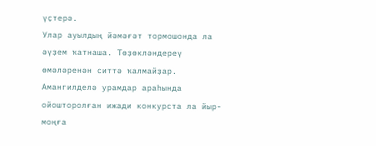үҫтерә.
Улар ауылдың йәмәғәт тормошонда ла әүҙем ҡатнаша. Төҙөкләндереү өмәләренән ситтә ҡалмайҙар. Амангилделә урамдар араһында ойошторолған ижади конкурста ла йыр-моңға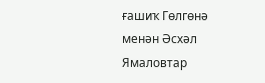ғашиҡ Гөлгөнә менән Әсхәл Ямаловтар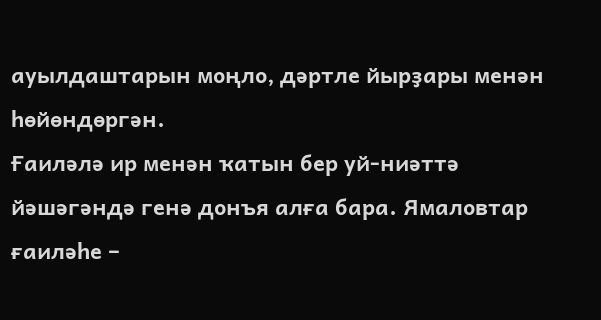ауылдаштарын моңло, дәртле йырҙары менән һөйөндөргән.
Ғаиләлә ир менән ҡатын бер уй-ниәттә йәшәгәндә генә донъя алға бара. Ямаловтар ғаиләһе –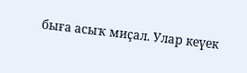быға асыҡ миҫал. Улар кеүек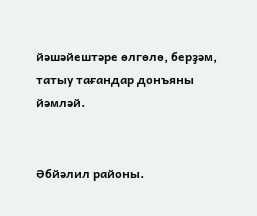йәшәйештәре өлгөлө, берҙәм, татыу тағандар донъяны йәмләй.


Әбйәлил районы.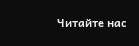Читайте нас